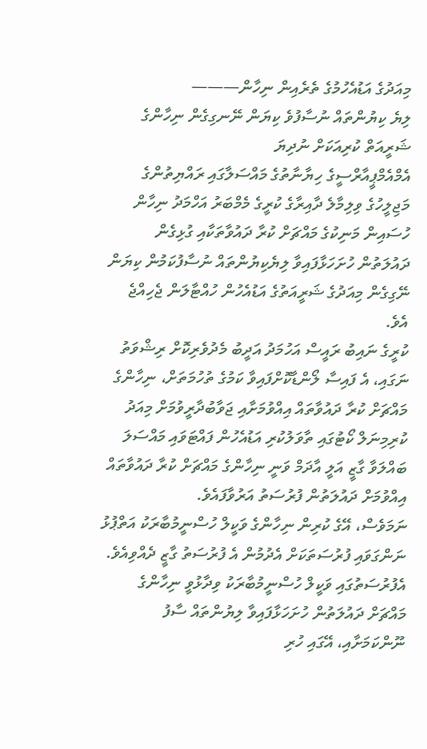މިއަދުގެ އަޑުއެހުމުގެ ތެރެއިން ނިހާން———
ލިޔެ ކިޔުންތައް ނުސާފުވެ ކިޔަން ނޭނގިގެން ނިހާންގެ ޝަރީއަތް ކުރިއަކަށް ނުދިޔަ
އެމްއެމްޕީއާރްސީގެ ހިޔާނާތުގެ މައްސަލާގައި ރައްޔިތުންގެ މަޖިލީހުގެ ވިލިމާލެ ދާއިރާގެ ކުރީގެ މެމްބަރު އަހްމަދު ނިހާން ހުސައިން މަނިކުގެ މައްޗަށް ކުރާ ދައުވާތަކާއި ގުޅިގެން ދައުލަތުން ހުށަހަޅާފައިވާ ލިޔެކިޔުންތައް ނުސާފުކަމުން ކިޔަން ނޭގިގެން މިއަދުގެ ޝަރީއަތުގެ އަޑުއެހުން ހުއްޓާލަން ޖެހިއްޖެ އެވެ.
ކުރީގެ ނައިބު ރައީސް އަހުމަދު އަދީބު މެދުވެރިކޮށް ރިޝްވަތު ނަގައި، އެ ފައިސާ ލޯންޑާކޮށްފައިވާ ކަމުގެ ތުހުމަތަށް، ނިހާންގެ މައްޗަށް ކުރާ ދައުވާތައް އިއްވުމަށާއި ޖަވާބުދާރީވުމަށް މިއަދު ކުރިމިނަލް ކޯޓުގައި ތާވަލުކުރި އަޑުއެހުން ފައްޓަވައި މައްސަލަ ބައްލަވާ ގާޒީ އަލީ އާދަމް ވަނީ ނިހާންގެ މައްޗަށް ކުރާ ދައުވާތައް އިއްވުމަށް ދައުލަތުން ފުރުސަތު އަރުވާފައެވެ.
ނަމަވެސް، އޭގެ ކުރިން ނިހާންގެ ވަކީލް ހުސްނީމުބާރަކު އަތްޕުޅު ނަންގަވައި ފުރުސަތަކަށް އެދުމުން އެ ފުރުސަތު ގާޒީ ދެއްވިއެވެ. އެފުރުސަތުގައި ވަކީލް ހުސްނީމުބާރަކު ވިދާޅުވީ ނިހާންގެ މައްޗަށް ދައުލަތުން ހުށަހަޅާފައިވާ ލިޔުންތައް ސާފު ނޫންކަމަށާއި، އޭގައި ހުރި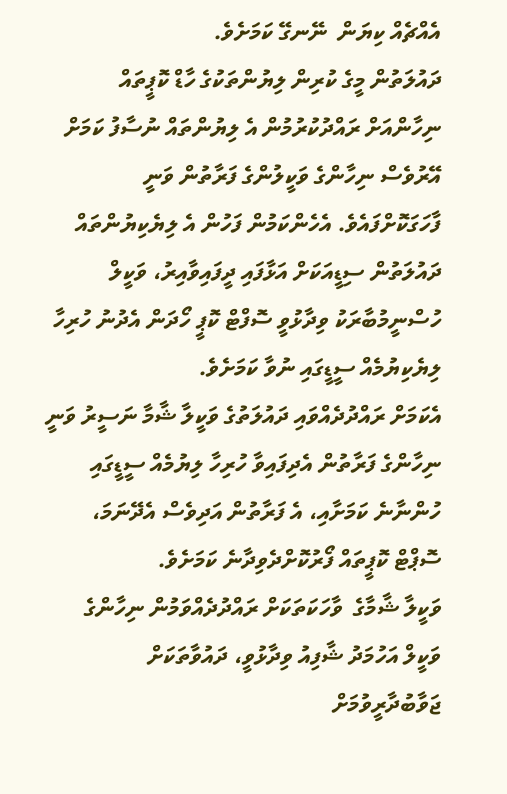އެއްޗެއް ކިޔަން  ނޭނގޭ ކަމަށެވެ.
ދައުލަތުން މީގެ ކުރިން ލިޔުންތަކުގެ ހާޑް ކޮޕީތައް ނިހާންއަށް ރައްދުކުރުމުން އެ ލިޔުންތައް ނުސާފު ކަމަށް އޭރުވެސް ނިހާންގެ ވަކީލުންގެ ފަރާތުން ވަނީ ފާހަގަކޮށްފައެވެ. އެހެންކަމުން ފަހުން އެ ލިޔެކިޔުންތައް ދައުލަތުން ސިޑީއަކަށް އަޅާފައި ދީފައިވާއިރު، ވަކީލް ހުސްނީމުބާރަކު ވިދާޅުވީ ސޮފްޓް ކޮޕީ ހޯދަން އެދުނު ހުރިހާ ލިޔެކިޔުމެއް ސީޑީގައި ނުވާ ކަމަށެވެ.
އެކަމަށް ރައްދުދެއްވައި ދައުލަތުގެ ވަކީލާ ޝާމާ ނަސީރު ވަނީ ނިހާންގެ ފަރާތުން އެދިފައިވާ ހުރިހާ ލިޔުމެއް ސީޑީގައި ހުންނާނެ ކަމަށާއި، އެ ފަރާތުން އަދިވެސް އެދޭނަމަ، ސޮޕްޓް ކޮޕީތައް ފޯރުކޮށްދެވިދާނެ ކަމަށެވެ.
ވަކީލާ ޝާމާގެ  ވާހަކަތަކަށް ރައްދުދެއްވަމުން ނިހާންގެ ވަކީލް އަހުމަދު ޝާފިއު ވިދާޅުވީ، ދައުވާތަކަށް ޖަވާބުދާރީވުމަށް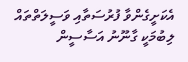އެކަށީގެންވާ ފުރުސަތާއި ވަސީލަތްތައް ލިބުމަކީ ގާނޫނު އަސާސީން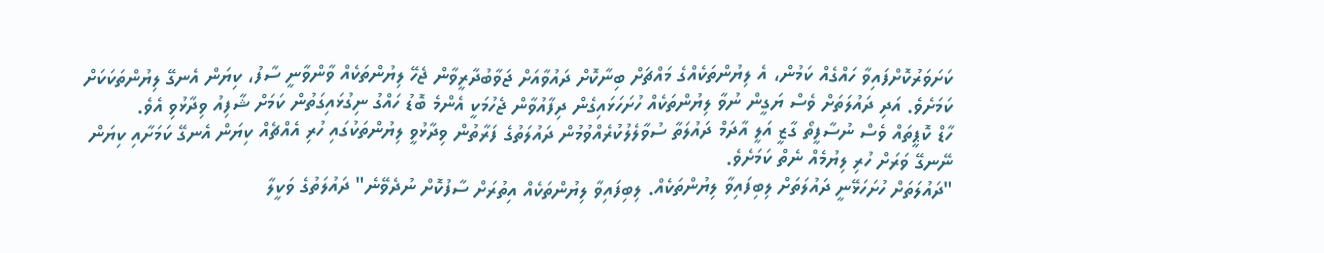ކަށަވަރުކޮށްފައިވާ ހައްގެއް ކަމުން، އެ ލިޔުންތަކެއްގެ މައްޗަށް ބިނާކޮށް ދައުވާއަށް ޖަވާބުދާރީވާން ޖެހޭ ލިޔުންތަކެއް ވާންވާނީ ސާފު، ކިޔަން އެނގޭ ލިޔުންތަކަކަށް ކަމަށެވެ. އަދި ދައުލަތަށް ވެސް ޔަގީން ނުވާ ލިޔުންތަކެއް ހުށަހަޅައިގެން ދިފާއުވާން ޖެހުމަކީ އެންމެ ބޮޑު ހައްގު ނިގުޅައިގަތުން ކަމަށް ޝާފިއު ވިދާޅުވި އެވެ.
ހާޑް ކޮޕީތައް ވެސް ނުސާފީތޯ ގާޒީ އަލީ އާދަމް ދައުލަތާ ސުވާލެލުކުރެއްވުމުން ދައުލަތުގެ ފަރާތުން ވިދާޅުވީ ލިޔުންތަކުގައި ހުރި އެއްޗެއް ކިޔަން އެނގޭ ކަމަށާއި ކިޔަން ނޭނގޭ ވަރަށް ހުރި ލިޔުމެއް ނެތް ކަމަށެވެ.
"ދައުލަތަށް ހުށަހަޅޭނީ ދައުލަތަށް ލިބިފައިވާ ލިޔުންތަކެއް. ލިބިފައިވާ ލިޔުންތަކެއް އިތުރަށް ސާފުކޮށް ނުދެވޭނެ" ދައުލަތުގެ ވަކީލާ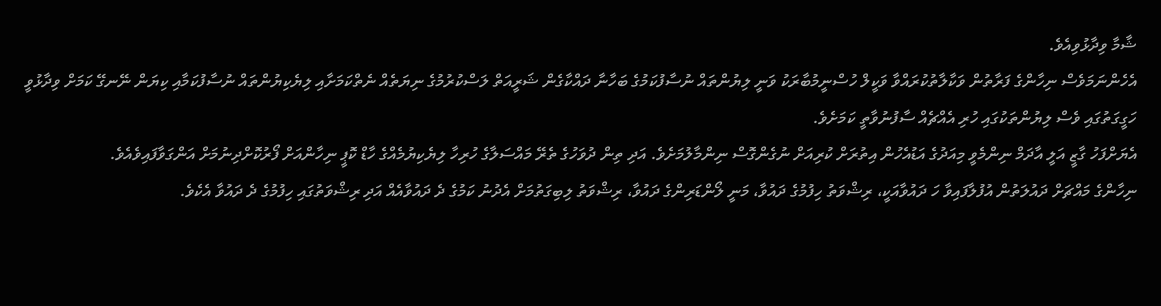ޝާމާ ވިދާޅުވިއެވެ.
އެހެންނަމަވެސް ނިހާންގެ ފަރާތުން ވަކާލާތުކުރައްވާ ވަކީލް ހުސްނީމުބާރަކު ވަނީ ލިޔުންތައް ނުސާފުކަމުގެ ބަހާނާ ދައްކާގެން ޝަރީއަތް ލަސްކުރުމުގެ ނިޔަތެއް ނެތްކަމަށާއި ލިޔެކިޔުންތައް ނުސާފުކަމާއި ކިޔަން ނޭނގޭ ކަމަށް ވިދާޅުވީ ހަގީގަތުގައި ވެސް ލިޔުންތަކުގައި ހުރި އެއްޗެއް ސާފުނުވާތީ ކަމަށެވެ.
އެޔަށްފަހު ގާޒީ އަލީ އާދަމް ނިންމެވީ މިއަދުގެ އަޑުއެހުން އިތުރަށް ކުރިއަށް ނުގެންގޮސް ނިންމާލުމަށެވެ. އަދި ތިން ދުވަހުގެ ތެރޭ މައްސަލާގެ ހުރިހާ ލިޔެކިޔުމެއްގެ ހާޑް ކޮޕީ ނިހާންއަށް ފޯރުކޮށްދިނުމަށް އަންގަވާފައިވެއެވެ.
ނިހާންގެ މައްޗަށް ދައުލަތުން އުފުލާފައިވާ ހަ ދައުވާއަކީ، ރިޝްވަތު ހިފުމުގެ ދައުވާ، މަނީ ލޯންޑަރިންގެ ދައުވާ، ރިޝްވަތު ލިބިގަތުމަށް އެދުނު ކަމުގެ ދެ ދައުވާއެއް އަދި ރިޝްވަތުގައި ހިފުމުގެ ދެ ދައުވާ އެކެވެ.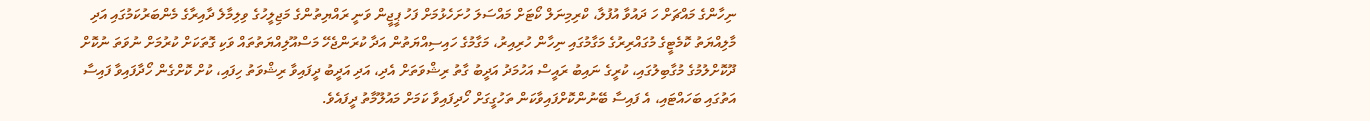ނިހާންގެ މައްޗަށް ހަ ދައުވާ އުފުލާ، ކްރިމިނަލް ކޯޓަށް މައްސަލަ ހުށަހެޅުމަށް ފަހު ޕީޖީން ވަނީ ރައްޔިތުންގެ މަޖިލީހުގެ ވިލިމާލެ ދާއިރާގެ މެންބަރުކަމުގައި އަދި މާލިއްޔަތު ކޮމެޓީގެ މުގައްރިރުގެ މަގާމުގައި ނިހާން ހުރިއިރު، މަގާމުގެ ހައިސިއްޔަތުން އަދާ ކުރަންޖެހޭ މަސްއޫލިއްޔަތުތައް ވަކި ގޮތަކަށް ކުރުމަށް ނުވަތަ ނުކޮށް ދޫކޮށްލުމުގެ މުގާބިލުގައި، ކުރީގެ ނައިބު ރައީސް އަހުމަދު އަދީބު ގާތު ރިޝްވަތަށް އެދި، އަދި އަދީބު ދީފައިވާ ރިޝްވަތު ހިފައި، ކުށް ކޮށްގެން ހޯދާފައިވާ ފައިސާ އަތުގައި ބަހައްޓައި، އެ ފައިސާ ބޭނުންކޮށްފައިވާކަން ތަހުގީގަށް ހޯދިފައިވާ ކަމަށް މައުލޫމާތު ދީފައެވެ.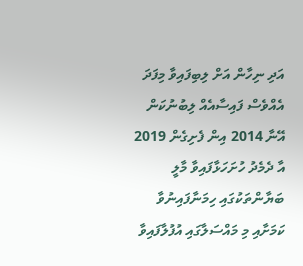އަދި ނިހާން އަށް ލިބިފައިވާ މިފަދަ އެއްވެސް ފައިސާއެއް ލިބުނުކަން އޭނާ 2014 އިން ފެށިގެން 2019 އާ ދެމެދު ހުށަހަޅާފައިވާ މާލީ ބަޔާންތަކުގައި ހިމަނާފައިނުވާ ކަމަށާއި މި މައްސަލާގައި އުފުލާފައިވާ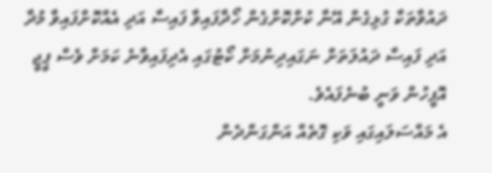ދައުވާތަކާ ގުޅިގެން އޭނާ ކުށްކޮށްގެން ހޯދާފައިވާ ފައިސާ އަދި އެއްކޮށްފައިވާ މުދާ އަދި ފައިސާ ދައުލަތަށް ނަގައިދިނުމަށް ކޯޓުގައި އެދިފައިވާނެ ކަމަށް ވެސް ޕީޖީ އޮފީހުން ވަނީ ބުނެފައެވެ.
އެ މައްސަލައިގައި ވަކި ގޮތެއް އަންގަންދެން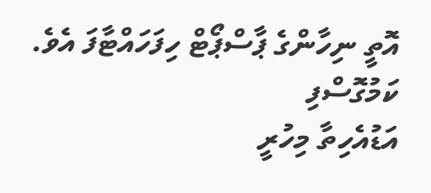އޮތީ ނިހާންގެ ޕާސްޕޯޓް ހިފަހައްޓާފަ އެވެ.
ކަމުގޮސްފި
އަޑުއެހިތާ މިހުރީ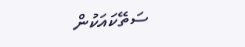ސަތޭކައަކުން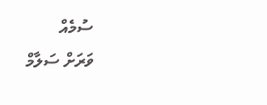ސުމެއް
ވަރަށް ސަލާމް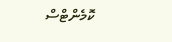ކޮމެންޓްސް